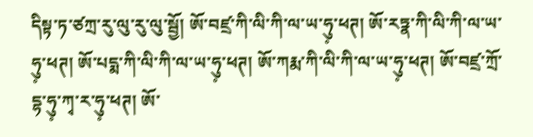དིསྟ་ཏ་ཙཀྲ་རུ་ལུ་རུ་ལུ་སྦྱོ། ཨོ་བཛྲ་ཀི་ལི་ཀི་ལ་ཡ་ཧུ༷་ཕཊ། ཨོ་རཏྣ་ཀི་ལི་ཀི་ལ་ཡ་ཧུ༷་ཕཊ། ཨོ་པདྨ་ཀི་ལི་ཀི་ལ་ཡ་ཧུ༷་ཕཊ། ཨོ་ཀརྨ་ཀི་ལི་ཀི་ལ་ཡ་ཧུ༷་ཕཊ། ཨོ་བཛྲ་ཀྲོ་དྷ་ཧུ༷་ཀྭ་ར་ཧུ༷་ཕཊ། ཨོ་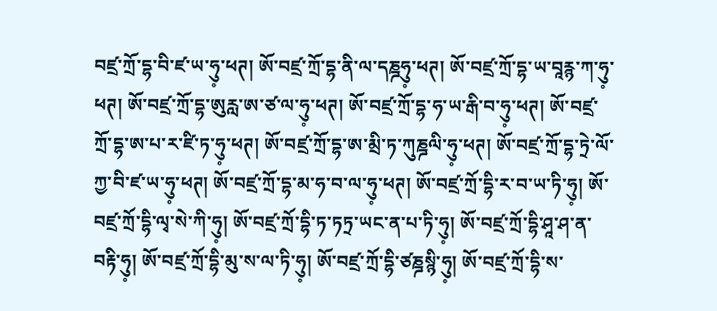བཛྲ་ཀྲོ་དྷ་བི་ཛ་ཡ་ཧུ༷་ཕཊ། ཨོ་བཛྲ་ཀྲོ་དྷ་ནི་ལ་དཎྜཧུ༷་ཕཊ། ཨོ་བཛྲ་ཀྲོ་དྷ་ཡ་བཱརྙ་ཀ་ཧུ༷་ཕཊ། ཨོ་བཛྲ་ཀྲོ་དྷ་ཨུརླ་ཨ་ཙ་ལ་ཧུ༷་ཕཊ། ཨོ་བཛྲ་ཀྲོ་དྷ་ཧ་ཡ་རྒི་བ་ཧུ༷་ཕཊ། ཨོ་བཛྲ་ཀྲོ་དྷ་ཨ་པ་ར་ཛི་ཏ་ཧུ༷་ཕཊ། ཨོ་བཛྲ་ཀྲོ་དྷ་ཨ་མྲི་ཏ་ཀུཎྜལི་ཧུ༷་ཕཊ། ཨོ་བཛྲ་ཀྲོ་དྷ་ཏྲེ་ལོ་ཀྱ་བི་ཛ་ཡ་ཧུ༷་ཕཊ། ཨོ་བཛྲ་ཀྲོ་དྷ་མ་ཧ་བ་ལ་ཧུ༷་ཕཊ། ཨོ་བཛྲ་ཀྲོ་དྷི་ར་བ་ཡ་ཏི་ཧུ༷། ཨོ་བཛྲ་ཀྲོ་དྷི་ལྭ་སེ་ཀི་ཧུ༷། ཨོ་བཛྲ་ཀྲོ་དྷི་ཏ་ཏཏྲ་ཡང་ན་པ་ཏི་ཧུ༷། ཨོ་བཛྲ་ཀྲོ་དྷི་ཤཱ་ཤ་ན་བརྟི་ཧུ༷། ཨོ་བཛྲ་ཀྲོ་དྷི་མུ་ས་ལ་ཏི་ཧུ༷། ཨོ་བཛྲ་ཀྲོ་དྷི་ཙཎྜསྙི་ཧུ༷། ཨོ་བཛྲ་ཀྲོ་དྷི་ས་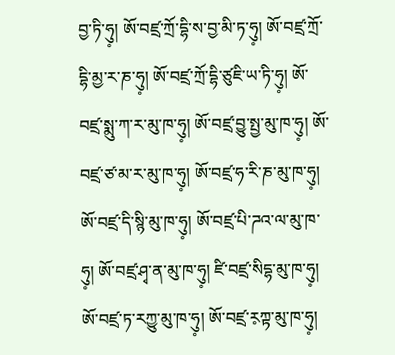བྱ་ཏི་ཧུ༷། ཨོ་བཛྲ་ཀྲོ་དྷི་ས་བྱ་མི་ཏ་ཧུ༷། ཨོ་བཛྲ་ཀྲོ་དྷི་མྱ་ར་ཎ་ཧུ༷། ཨོ་བཛྲ་ཀྲོ་དྷི་ཙུཇི་ཡ་ཏི་ཧུ༷། ཨོ་བཛྲ་སྨུ་ཀ་ར་མུ་ཁ་ཧུ༷། ཨོ་བཛྲ་བྱུ་སྤྱ་མུ་ཁ་ཧུ༷། ཨོ་བཛྲ་ཙ་མ་ར་མུ་ཁ་ཧུ༷། ཨོ་བཛྲ་ཧ་རི་ཎ་མུ་ཁ་ཧུ༷། ཨོ་བཛྲ་དི་སྙི་མུ་ཁ་ཧུ༷། ཨོ་བཛྲ་པི་ཌའ་ལ་མུ་ཁ་ཧུ༷། ཨོ་བཛྲ་ཤྭ་ན་མུ་ཁ་ཧུ༷། ཛི་བཛྲ་སིདྷ་མུ་ཁ་ཧུ༷། ཨོ་བཛྲ་ཏ་རཀྱུ་མུ་ཁ་ཧུ༷། ཨོ་བཛྲ་ར༷ཀྟ་མུ་ཁ་ཧུ༷།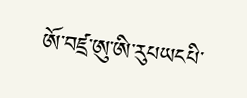ཨོ་བཛྲ་ཨུ་ཨི་རུཔཡངཔི་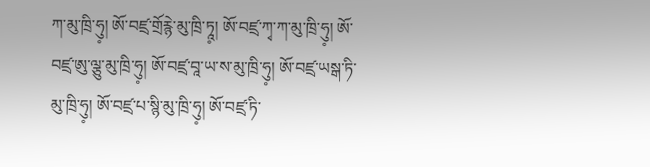ཀ་མུ་ཁྲི་ཧུ༷། ཨོ་བཛྲ་གྲོརྙེ་མུ་ཁྲི་ཏཱ༷། ཨོ་བཛྲ་ཀྭ་ཀ་མུ་ཁྲི་ཧུ༷། ཨོ་བཛྲ་ཨུ་ལྕུ་མུ་ཁྲི་ཧུ༷། ཨོ་བཛྲ་བཱ་ཡ་ས་མུ་ཁྲི་ཧུ༷། ཨོ་བཛྲ་ཡསྒ་ཏི་མུ་ཁྲི་ཧུ༷། ཨོ་བཛྲ་པ་སྙི་མུ་ཁྲི་ཧུ༷། ཨོ་བཛྲ་ཏི་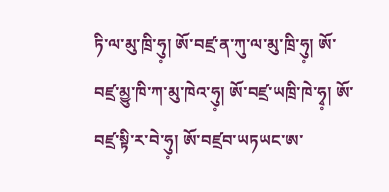ཏི་ལ་མུ་ཁྲི་ཧུ༷། ཨོ་བཛྲ་ན་ཀུ་ལ་མུ་ཁྲི་ཧུ༷། ཨོ་བཛྲ་མྱུ་ཁི་ཀ་མུ་ཁེའ་ཧུ༷། ཨོ་བཛྲ་ཡཁྲི་ཁེ་ཧྭ༷། ཨོ་བཛྲ་སྟི་ར་བེ་ཧུ༷། ཨོ་བཛྲབ་ཡཏཡང་ཨ་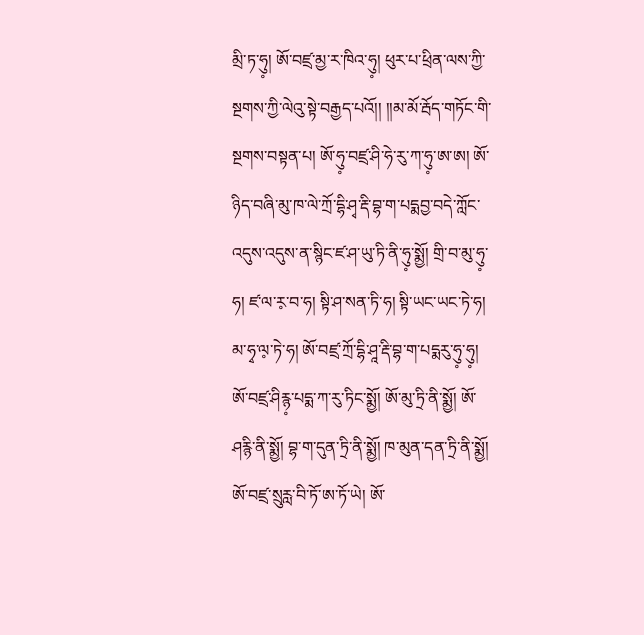མྲི་ཏ་ཧུ༷། ཨོ་བཛྲ་མྱ་ར་ཁིའ་ཧུ༷། ཕུར་པ་ཕྲིན་ལས་ཀྱི་སྔགས་ཀྱི་ལེའུ་སྟེ་བརྒྱད་པའོ།། །།མ་མོ་རྦོད་གཏོང་གི་སྔགས་བསྟན་པ། ཨོ་ཧུ༷་བཛྲ་ཤི་ཧེ་རུ་ཀ་ཧུ༷་ཨ་ཨ། ཨོ་ཉིད་བཞི་མུ་ཁ་ལེ་ཀྲོ་དྷི་ཤྭ་རྡི་བྷ་ག་པདྨབྱ་བདེ་ཀློང་འདུས་འདུས་ན་སྙིང་ཛ་ཤ་ཡུ་ཏི་ནི་ཧུ༷་སྨྱོ། གྲི་བ་མུ་ཧུ༷་ཧ། ཛ་ལ་ར༷་བ་ཧ། སྟི་ཤ་སན་ཏི་ཧ། སྟི་ཡང་ཡང་ཏེ་ཧ། མ་ཧྭ་ལ༷་ཏེ་ཧ། ཨོ་བཛྲ་ཀྲོ་དྷི་ཤཱ་རྡི་བྷ་ག་པདྨརུ་ཧུ༷་ཧུ༷། ཨོ་བཛྲ་ཤིརྙ༷་པདྨ་ཀ་རུ་ཏིང་སྨྱོ། ཨོ་མུ་ཏྲི་ནི་སྨྱོ། ཨོ་ཤརྙི་ནི་སྨྱོ། བྷ་ག་དུན་ཏྲི་ནི་སྨྱོ། ཁ་མུན་དན་ཏྲི་ནི་སྨྱོ། ཨོ་བཛྲ་སྲུརླ་བི་ཏོ་ཨ་ཏོ་ཡེ། ཨོ་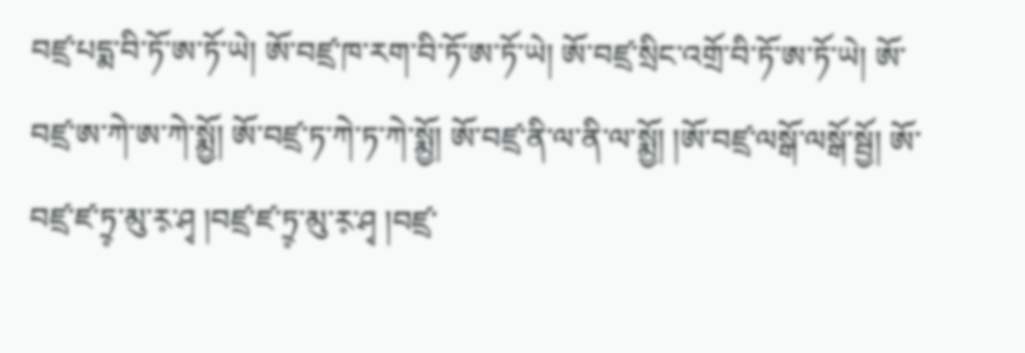བཛྲ་པདྨ་བི་ཏོ་ཨ་ཏོ་ཡེ། ཨོ་བཛྲ་ཁ་རག་བི་ཏོ་ཨ་ཏོ་ཡེ། ཨོ་བཛྲ་སྲིང་འགྲོ་བི་ཏོ་ཨ་ཏོ་ཡེ། ཨོ་བཛྲ་ཨ་ཀེ་ཨ་ཀེ་སྨྱོ། ཨོ་བཛྲ་ཏ་ཀེ་ཏ་ཀེ་སྨྱོ། ཨོ་བཛྲ་ནི་ལ་ནི་ལ་སྨྱོ། །ཨོ་བཛྲ་ལསྒོ་ལསྒོ་སྦྱོ། ཨོ་བཛྲ་ཛ་ཏྲ༷་མུ་ར༷་ཤྭ །བཛྲ་ཛ་ཏྲ༷་མུ་ར༷་ཤྭ །བཛྲ་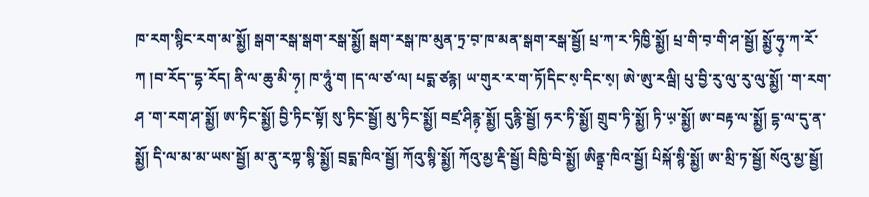ཁ་རག་སྙིང་རག་མ་སྨྱོ། སྒག་རསྒ་སྒག་རསྒ་སྨྱོ། སྒག་རསྒ་ཁ་མུན་ཏྲ་བ༷་ཁ་མན་སྒག་རསྒ་སྦྱོ། པྲ་ཀ་ར་ཏིཁྱི་སྨྱོ། པྲ་གི་བ༷་གི་ཤ་སྦྱོ། སྨྱོ་ཧུ༷་ཀ་རོ་ཀ །བ་རོད་་དྷ་རོད། ནི་ལ་ཆུ་མི་ཧ༷། ཁ་ཧཱུཾ་ག །ད་ལ་ཙ་ལ། པདྨ་ཙརྙ། ཡ་གུར་ར་ག་ཏོ།དིང་ས༷་དིང་ས༷། ཨེ་ཨུ་རལྦི། པུ་བྱི་རུ་ལུ་རུ་ལུ་སྨྱོ། ་ག་རག་ཤ ་ག་རག་ཤ་སྨྱོ། ཨ་ཏིང་སྨྱོ། བྱི་ཏིང་སྟོ། སུ་ཏིང་སྦྱོ། མུ་ཏིང་སྨྱོ། བཛྲ་ཤིརྙ༷་སྨྱོ། དུརྙི་སྦྱོ། ཧར་ཏི་སྨྱོ། གྲུབ་ཏི་སྨྱོ། ཏི་ཡ༷་སྨྱོ། ཨ་བརྟ་ལ་སྨྱོ། དྷ་ལ་དུ་ན་སྨྱོ། དི་ལ་མ་མ་ཡས་སྦྱོ། མ་ནུ་རཀྟ་སྙི་སྨྱོ། བྲདྨ་ཁིའ་སྦྱོ། ཀོའུ་སྙི་སྨྱོ། ཀོའུ་མྱ་རྡི་སྦྱོ། བིཁྱི་བི་སྨྱོ། ཨིནྟྲ་ཁིའ་སྦྱོ། པིསྐོ་སྙི་སྨྱོ། ཨ་མྲི་ཏ་སྦྱོ། སོའུ་མྱ་སྦྱོ།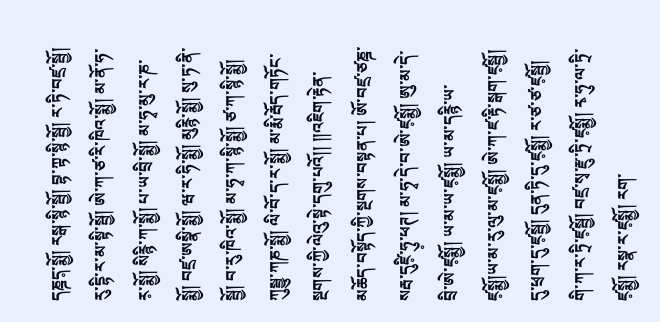དཎྜད༷་སྨྱོ། རསྒ་སྙི་སྦྱོ། བྷ་ཀྟ་སྙི་སྦྱོ། ར་ཏི་བཛྲ་སྦྱོ། རུ་དྷི་ར་མ་སྟི་སྦྱོ། ཨེ་ཀ་ཙ་རི་ཁིའ་སྨྱོ། མ་ནོ་ཧ་ར༷་སྨྱོ། སིརྙི་ཀ་སྨྱོ། པ་ཡ་བྲི་སྨྱོ། མ་ཧྭ་མུ་ར་ཎ་སྨྱོ། བཛྲ་ཨསྣི་སྨྱོ། ཝ་ར་ཧི་སྨྱོ། མུརྙི་སྨྱོ། སུ་ཏ་ནི་སྦྱོ། བ་རུ་ཁིའ་སྨྱོ། མ་ཧྭ་ཀ་སྙི་སྨྱོ། ཙ་ཀ་སྙི་སྨྱོ། ཀུསྦྱུ་ཀཎ་སྨྱོ། ལི་བོ་ད་ར་སྨྱོ། མ་རྨི་རྦོད་གཏོང་སྔགས་ཀྱི་ལེའུ་སྟེ་དགུ་པའོ།། །།འཇིག་རྟེན་མཆོད་བསྟོད་ཀྱི་སྔགས་བསྟན་པ། ཨོ་བཛྲ་ཙཎྜ་སརྦ་དུཛི༷་ཧུ༷་ཕཊ། མ་ཧྭ་དེ་བ་ཨེ་ཛ༷སྨྱོ། ཨུ་མ་དེ་བྲི་ཨེ་ཛ༷སྨྱོ། ཡ་མ་ཡ་ཛ༷སྨྱོ། ཡ་མ་དརྙི་ཡ་ཛ༷སྨྱོ།ཡ་མ་རུ་ལུ་མ་ཛ༷སྨྱོ། ཨེ་ཀ་ཛ་རྟི་སྒག་ཛ༷སྦྱོ། དུ་ཕྲག་དུ་ཛ༷སྦྱོ། དུན་ཏི་དུ་ཛ༷སྨྱོ། ར་ཙ་ཙ་ཛ༷སྦྱོ། གི་ཀ་ར་ཏྲི་ཛ༷སྦྱོ། བཛྲ་སྭ་རྫུ་ཏྲི་ཛ༷སྨྱོ། རྭ་ཧུ་ལ་ཏྲི་ཛ༷སྨྱོ། རསྣ་ར་ཛ༷སྨྱོ། རག་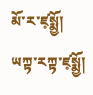མོ་ར་ཛ༷སྨྱོ། ཡཀྟ་རཀྟ་ཛ༷སྨྱོ།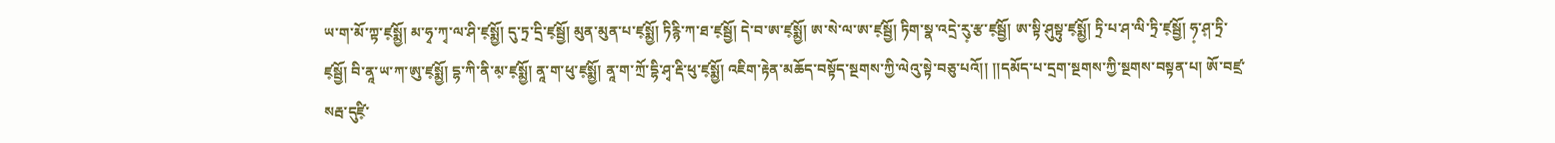ཡ་ག་མོ་ཀྟ་ཛ༷སྨྱོ། མ་ཧྭ་ཀྭ་ལ་ཤི་ཛ༷སྨྱོ། དུ་ཏྲ་དྲི་ཛ༷སྦྱོ། མུན་མུན་པ་ཛ༷སྨྱོ། ཏིརྙི་ཀ་ཐ་ཛ༷སྦྱོ། དེ་བ་ཨ་ཛ༷སྨྱོ། ཨ་སེ་ལ་ཨ་ཛ༷སྦྱོ། ཏིག་སྣ་འདྲེ་རུ༷་རྩ་ཛ༷སྦྱོ། ཨ་སྟི་ཤུསྟུ་ཛ༷སྨྱོ། ཏྲི་པ་ཤ་ལི་ཏྲི་ཛ༷སྦྱོ། ཧ༷་ཤ༷་ཏྲི་ཛ༷སྦྱོ། བི་ནཱ་ཡ་ཀ་ཨུ་ཛ༷སྨྱོ། དྷ་ཀི་ནི་མ༷་ཛ༷སྨྱོ། ནཱ་ག་ཕུ་ཛ༷སྨྱོ། ནཱ་ག་ཀྲོ་དྷི་ཤྭ་རྡི་ཕུ་ཛ༷སྨྱོ། འཇིག་རྟེན་མཆོད་བསྟོད་སྔགས་ཀྱི་ལེའུ་སྟེ་བཅུ་པའོ།། །།དམོད་པ་དྲག་སྔགས་ཀྱི་སྔགས་བསྟན་པ། ཨོ་བཛྲ་སརྦ་དུཛི༷་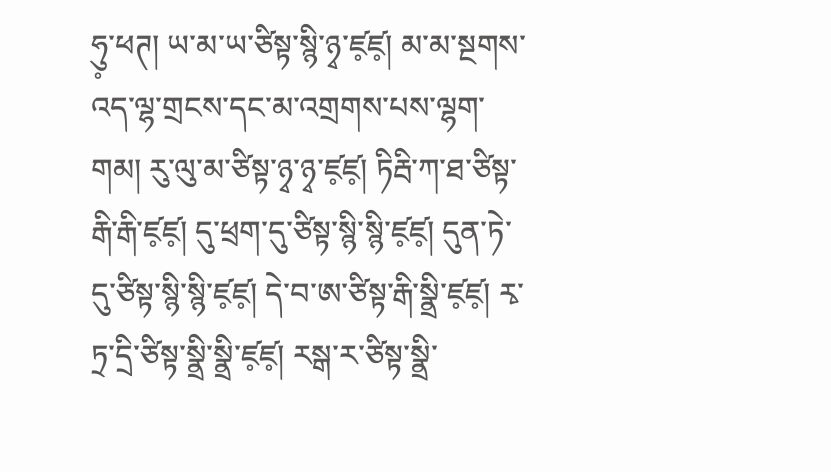ཧུ༷་ཕཊ། ཡ་མ་ཡ་ཙིསྟ་སྙི་ཉྭ་ཛ༷ཛ༷། མ་མ་སྔགས་འད་ལྷ་གྲངས་དང་མ་འགྲགས་པས་ལྷག་གམ། རུ་ལུ་མ་ཙིསྟ་ཉྭ་ཉྭ་ཛ༷ཛ༷། ཏིརྦི་ཀ་ཐ་ཙིསྟ་རྒི་རྒི་ཛ༷ཛ༷། དུ་ཕྲག་དུ་ཙིསྟ་སྙི་སྙི་ཛ༷ཛ༷། དུན་ཏེ་དུ་ཙིསྟ་སྙི་སྙི་ཛ༷ཛ༷། དེ་བ་ཨ་ཙིསྟ་རྒི་སྣྲི་ཛ༷ཛ༷། རྭ་ཏྲ་དྲི་ཙིསྟ་སྣྲི་སྣྲི་ཛ༷ཛ༷། རསྒ་ར་ཙིསྟ་སྣྲི་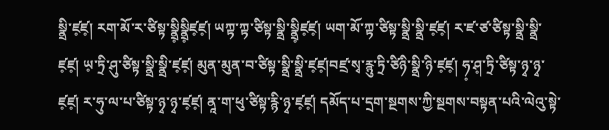སྣྲི་ཛ༷ཛ༷། རག་མོ་ར་ཙིསྟ་སྣྲི༷སྣྲི༷ཛ༷ཛ༷། ཡཀྟ་ཀྟ་ཙིསྟ་སྣྲི་སྣྲི༷ཛ༷ཛ༷། ཡག་མོ་ཀྟ་ཙིསྟ་སྣྲི་སྣྲི་ཛ༷ཛ༷། ར་ཛ་ཙ་ཙིསྟ་སྣྲི་སྣྲི་ཛ༷ཛ༷། ཡ༷་ཏྲི་ཤུ་ཙིསྟ་སྣྲི་སྣྲི་ཛ༷ཛ༷། མུན་མུན་བ་ཙིསྟ་སྣྲི་སྣྲི་ཛ༷ཛ༷།བཛྲ་སྭ་རྙུ་ཏྲི་ཙིཉི་སྣྲི་ཉི་ཛ༷ཛ༷། ཧ༷་ཤ༷་ཏྲི་ཙིསྟ་ཉྭ་ཉྭ་ཛ༷ཛ༷། ར་ཧུ་ལ་པ་ཙིསྟ་ཉྭ་ཉྭ་ཛ༷ཛ༷། ནཱ་ག་ཕུ་ཙིསྟ་རྙི་ཉྭ་ཛ༷ཛ༷། དམོད་པ་དྲག་སྔགས་ཀྱི་སྔགས་བསྟན་པའི་ལེའུ་སྟེ་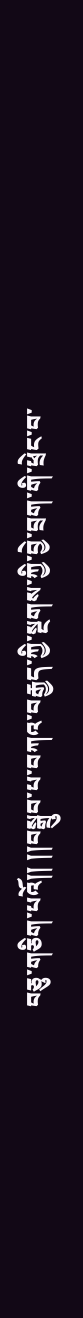བཅུ་གཅིག་པའོ།། །།བསྒྲུབ་པ་བཀའ་བརྒྱད་ཀྱི་སྔགས་ཀྱི་བྱེ་བྲག་གི་ཕྲེང་བ་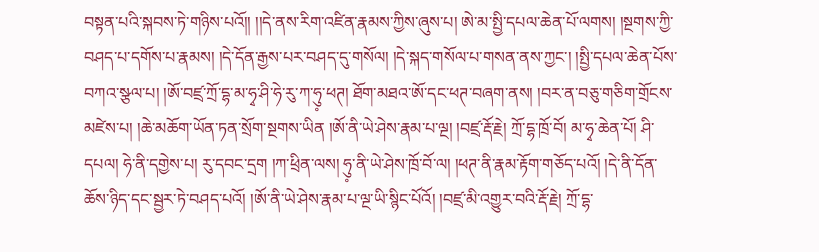བསྟན་པའི་སྐབས་ཏེ་གཉིས་པའོ།། །།དེ་ནས་རིག་འཛིན་རྣམས་ཀྱིས་ཞུས་པ། ཨེ་མ་སྤྱི་དཔལ་ཆེན་པོ་ལགས། །སྔགས་ཀྱི་བཤད་པ་དགོས་པ་རྣམས། །དེ་དོན་རྒྱས་པར་བཤད་དུ་གསོལ། །དེ་སྐད་གསོལ་པ་གསན་ནས་ཀྱང་། །སྤྱི་དཔལ་ཆེན་པོས་བཀའ་སྩལ་པ། །ཨོ་བཛྲ་ཀྲོ་དྷ་མ་ཧྭ་ཤི་ཧེ་རུ་ཀ་ཧུ༷་ཕཊ། ཐོག་མཐའ་ཨོ་དང་ཕཊ་བཞག་ནས། །བར་ན་བཅུ་གཅིག་གྲོངས་མཛེས་པ། །ཆེ་མཆོག་ཡོན་ཏན་སྲོག་སྔགས་ཡིན །ཨོ་ནི་ཡེ་ཤེས་རྣམ་པ་ལྔ། །བཛྲ་རྡོ་རྗེ། ཀྲོ་དྷ་ཁྲོ་བོ། མ་ཧྭ་ཆེན་པོ། ཤི་དཔལ། ཧེ་ནི་དགྱེས་པ། རུ་དབང་དྲག །ཀ་ཕྲིན་ལས། ཧུ༷་ནི་ཡེ་ཤེས་ཁྲོ་བོ་ལ། །ཕཊ་ནི་རྣམ་རྟོག་གཅོད་པའོ། །དེ་ནི་དོན་ཆོས་ཉིད་དང་སྦྱར་ཏེ་བཤད་པའོ། །ཨོ་ནི་ཡེ་ཤེས་རྣམ་པ་ལྔ་ཡི་སྙིང་པོའོ། །བཛྲ་མི་འགྱུར་བའི་རྡོ་རྗེ། ཀྲོ་དྷ་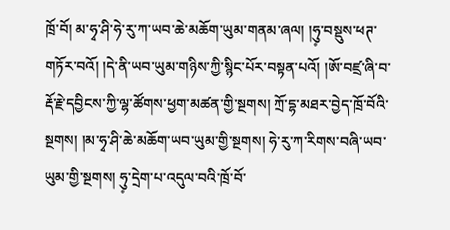ཁྲོ་བོ། མ་ཧྭ་ཤི་ཧེ་རུ་ཀ་ཡབ་ཆེ་མཆོག་ཡུམ་གནམ་ཞལ། །ཧུ༷་བསྡུས་ཕཊ་གཏོར་བའོ། །དེ་ནི་ཡབ་ཡུམ་གཉིས་ཀྱི་སྙིང་པོར་བསྟན་པའོ། །ཨོ་བཛྲ་ཞི་བ་རྡོ་རྗེ་དབྱིངས་ཀྱི་ལྷ་ཚོགས་ཕྱག་མཚན་གྱི་སྔགས། ཀྲོ་དྷ་མཐར་བྱེད་ཁྲོ་བོའི་སྔགས། །མ་ཧྭ་ཤི་ཆེ་མཆོག་ཡབ་ཡུམ་གྱི་སྔགས། ཧེ་རུ་ཀ་རིགས་བཞི་ཡབ་ཡུམ་གྱི་སྔགས། ཧུ༷་དྲེག་པ་འདུལ་བའི་ཁྲོ་བོ་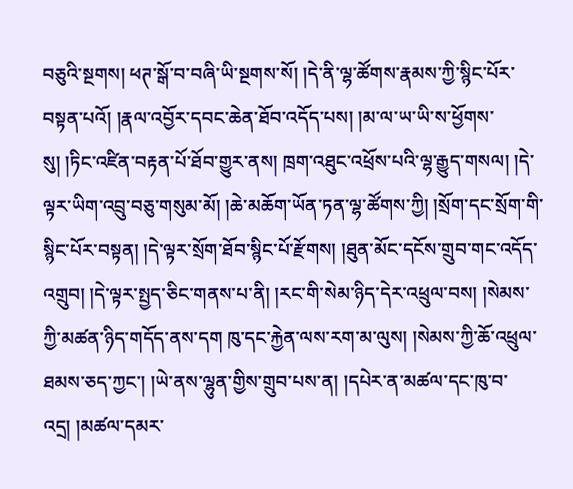བཅུའི་སྔགས། ཕཊ་སྒོ་བ་བཞི་ཡི་སྔགས་སོ། །དེ་ནི་ལྷ་ཚོགས་རྣམས་ཀྱི་སྙིང་པོར་བསྟན་པའོ། །རྣལ་འབྱོར་དབང་ཆེན་ཐོབ་འདོད་པས། །མ་ལ་ཡ་ཡི་ས་ཕྱོགས་སུ། །ཏིང་འཛིན་བརྟན་པོ་ཐོབ་གྱུར་ནས། ཁྲག་འཐུང་འཕྲོས་པའི་ལྷ་རྒྱུད་གསལ། །དེ་ལྟར་ཡིག་འབྲུ་བཅུ་གསུམ་མོ། །ཆེ་མཆོག་ཡོན་ཏན་ལྷ་ཚོགས་ཀྱི། །སྲོག་དང་སྲོག་གི་སྙིང་པོར་བསྟན། །དེ་ལྟར་སྲོག་ཐོབ་སྙིང་པོ་རྫོགས། །ཐུན་མོང་དངོས་གྲུབ་གང་འདོད་འགྲུབ། །དེ་ལྟར་སྤྱད་ཅིང་གནས་པ་ནི། །རང་གི་སེམ་ཉིད་དེར་འཕྲུལ་བས། །སེམས་ཀྱི་མཚན་ཉིད་གདོད་ནས་དག ཁུ་དང་རྐྱེན་ལས་རག་མ་ལུས། །སེམས་ཀྱི་ཆོ་འཕྲུལ་ཐམས་ཅད་ཀྱང་། །ཡེ་ནས་ལྷུན་གྱིས་གྲུབ་པས་ན། །དཔེར་ན་མཚལ་དང་ཁུ་བ་འདྲ། །མཚལ་དམར་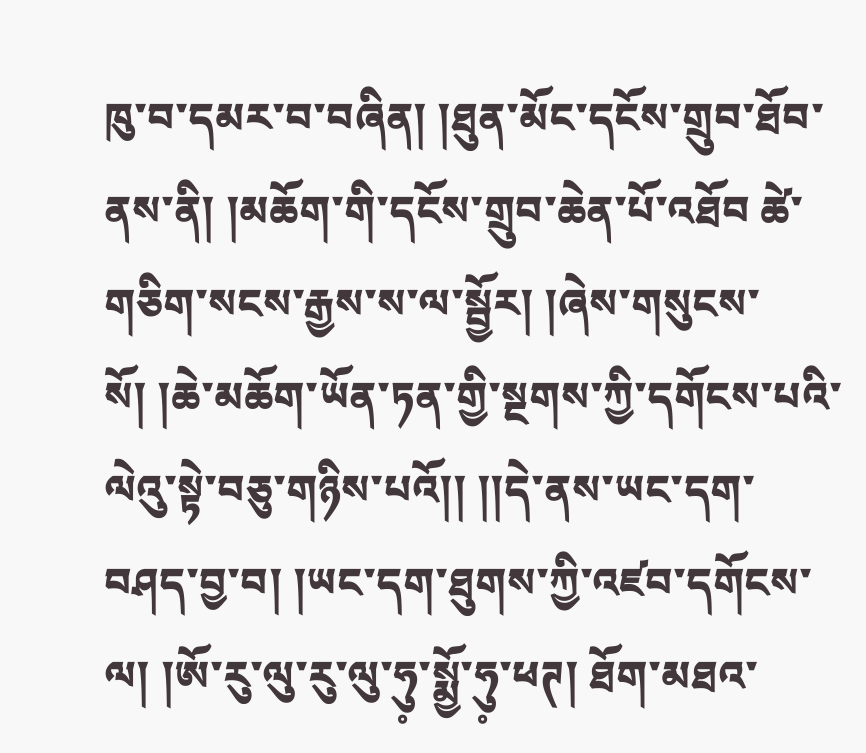ཁུ་བ་དམར་བ་བཞིན། །ཐུན་མོང་དངོས་གྲུབ་ཐོབ་ནས་ནི། །མཆོག་གི་དངོས་གྲུབ་ཆེན་པོ་འཐོབ ཚེ་གཅིག་སངས་རྒྱས་ས་ལ་སྦྱོར། །ཞེས་གསུངས་སོ། །ཆེ་མཆོག་ཡོན་ཏན་གྱི་སྔགས་ཀྱི་དགོངས་པའི་ལེའུ་སྟེ་བཅུ་གཉིས་པའོ།། །།དེ་ནས་ཡང་དག་བཤད་བྱ་བ། །ཡང་དག་ཐུགས་ཀྱི་འཛབ་དགོངས་ལ། །ཨོ་རུ་ལུ་རུ་ལུ་ཧུ༷་སྨྱོ་ཧུ༷་ཕཊ། ཐོག་མཐའ་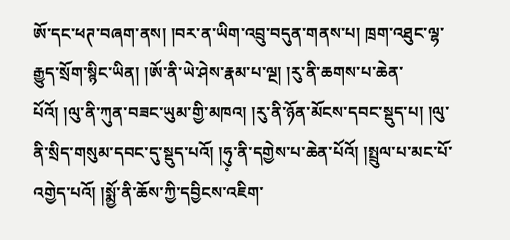ཨོ་དང་ཕཊ་བཞག་ནས། །བར་ན་ཡིག་འབྲུ་བདུན་གནས་པ། ཁྲག་འཐུང་ལྷ་རྒྱུད་སྲོག་སྙིང་ཡིན། །ཨོ་ནི་ཡེ་ཤེས་རྣམ་པ་ལྔ། །རུ་ནི་ཆགས་པ་ཆེན་པོའོ། །ལུ་ནི་ཀུན་བཟང་ཡུམ་གྱི་མཁའ། །རུ་ནི་ཉོན་མོངས་དབང་སྡུད་པ། །ལུ་ནི་སྲིད་གསུམ་དབང་དུ་སྡུད་པའོ། །ཧུ༷་ནི་དགྱེས་པ་ཆེན་པོའོ། །སྤྲུལ་པ་མང་པོ་འགྱེད་པའོ། །སྨྱོ་ནི་ཆོས་ཀྱི་དབྱིངས་འཇིག་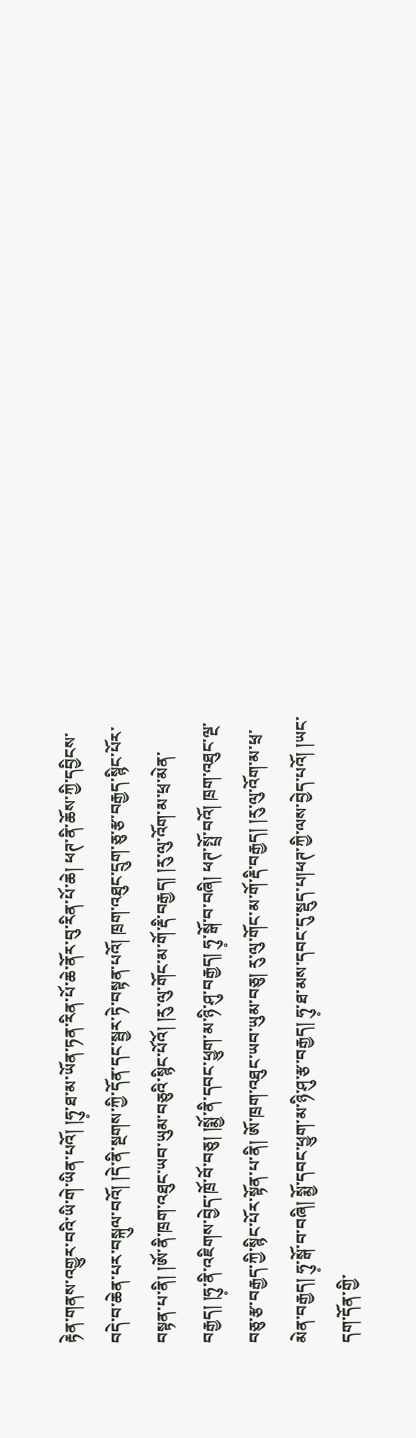རྟེན་གནས་འགྱུར་བའི་ཡི་གེ་ཡིན་པའོ། །ཧུ༷་ཐ་མ་ཡོན་ཏན་རིན་པོ་ཆེ་ནོར་བུ་རིན་པོ་ཆེ། ཕཊ་ནི་ཆོས་ཀྱི་དབྱིངས་བདེ་བ་ཆེན་པར་བསྐུལ་བའོ། །དེ་ནི་སྔགས་ཀྱི་དོན་དང་སྦྱར་ཏེ་བསྟན་པའོ། ཁྲག་འཐུང་དྲུག་ཅུ་རྩ་བརྒྱད་སྙིང་པོར་བསྟན་པ་ནི། །ཨོ་ནི་ཁྲག་འཐུང་ཡབ་ཡུམ་བཅུའི་སྙིང་པོའོ། །རུ་ལུ་གོང་མ་གོ་རྡི་བརྒྱད། །རུ་ལུ་འོག་མ་ཕྲ་མེན་བརྒྱད། །ཧུ༷་ནི་འཇིགས་བྱེད་ཁྲོ་བོ་བཅུ། །སྨྱོ་ནི་དབང་ཕྱུག་མ་ཉི་ཤུ་བརྒྱད། ཧུ༷་སྒོ་བ་བཞི། ཕཊ་སྤྲོ་བའོ། ཁྲག་འཐུང་ལྔ་བཅུ་རྩ་བརྒྱད་ཀྱི་སྙིང་པོར་སྟོན་པ་ནི། ཨོ་ཁྲག་འཐུང་ཡབ་ཡུམ་བཅུ། རུ་ལུ་གོང་མ་གོ་རྡི་བརྒྱད། །རུ་ལུ་འོག་མ་ཕྲ་མེན་བརྒྱད། ཧུ༷་སྒོ་བ་བཞི། སྨྱོ་དབང་ཕྱུག་མ་ཉི་ཤུ་རྩ་བརྒྱད། ཧུ༷་ཐ་མས་དབང་དུ་སྡུད་པ།ཕཊ་ཀྱི་ལས་བྱེད་པའོ། །ཡང་དག་དོན་གྱི་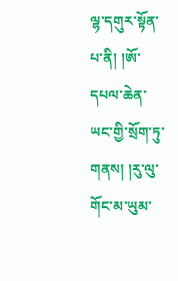ལྷ་དགུར་སྟོན་པ་ནི། །ཨོ་དཔལ་ཆེན་ཡང་གྱི་སྲོག་ཏུ་གནས། །རུ་ལུ་གོང་མ་ཡུམ་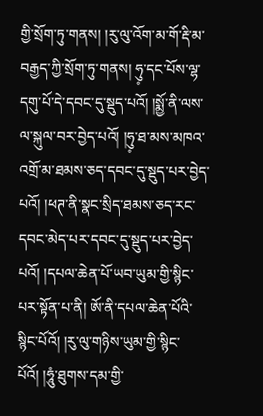གྱི་སྲོག་ཏུ་གནས། །རུ་ལུ་འོག་མ་གོ་རྡི་མ་བརྒྱད་ཀྱི་སྲོག་ཏུ་གནས། ཧུ༷་དང་པོས་ལྷ་དགུ་པོ་དེ་དབང་དུ་སྡུད་པའོ། །སྨྱོ་ནི་ལས་ལ་སྐུལ་བར་བྱེད་པའོ། །ཧུ༷་ཐ་མས་མཁའ་འགྲོ་མ་ཐམས་ཅད་དབང་དུ་སྡུད་པར་བྱེད་པའོ། །ཕཊ་ནི་སྣང་སྲིད་ཐམས་ཅད་རང་དབང་མེད་པར་དབང་དུ་སྡུད་པར་བྱེད་པའོ། །དཔལ་ཆེན་པོ་ཡབ་ཡུམ་གྱི་སྙིང་པར་སྟོན་པ་ནི། ཨོ་ནི་དཔལ་ཆེན་པོའི་སྙིང་པོའོ། །རུ་ལུ་གཉིས་ཡུམ་གྱི་སྙིང་པོའོ། །ཧཱུཾ་ཐུགས་དམ་གྱི་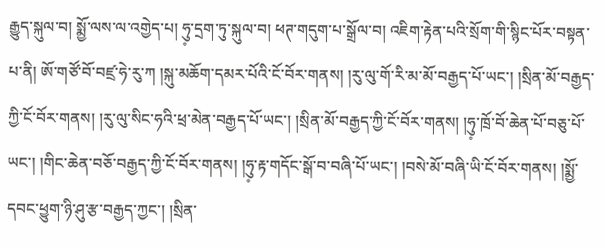རྒྱུད་སྐུལ་བ། སྨྱོ་ལས་ལ་འགྱེད་པ། ཧུ༷་དྲག་ཏུ་སྐུལ་བ། ཕཊ་གདུག་པ་སྒྲོལ་བ། འཇིག་རྟེན་པའི་སྲོག་གི་སྙིང་པོར་བསྟན་པ་ནི། ཨོ་གཙོ་བོ་བཛྲ་ཧེ་རུ་ཀ །སྐུ་མཆོག་དམར་པོའི་ངོ་བོར་གནས། །རུ་ལུ་གོ་རི་མ་མོ་བརྒྱད་པོ་ཡང་། །སྲིན་མོ་བརྒྱད་ཀྱི་ངོ་བོར་གནས། །རུ་ལུ་སིང་ཧའི་ཕྲ་མེན་བརྒྱད་པོ་ཡང་། །སྲིན་མོ་བརྒྱད་ཀྱི་ངོ་བོར་གནས། །ཧུ༷་ཁྲོ་བོ་ཆེན་པོ་བཅུ་པོ་ཡང་། །གིང་ཆེན་བཅོ་བརྒྱད་ཀྱི་ངོ་བོར་གནས། །ཧུ༷་རྟ་གདོང་སྒོ་བ་བཞི་པོ་ཡང་། །བསེ་མོ་བཞི་ཡི་ངོ་བོར་གནས། །སྨྱོ་དབང་ཕྱུག་ཉི་ཤུ་རྩ་བརྒྱད་ཀྱང་། །སྲིན་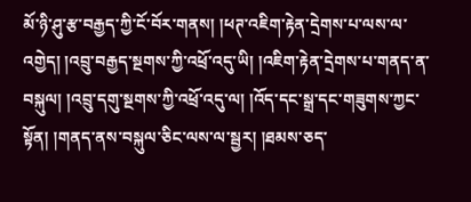མོ་ཉི་ཤུ་རྩ་བརྒྱད་ཀྱི་ངོ་བོར་གནས། །ཕཊ་འཇིག་རྟེན་དྲེགས་པ་ལས་ལ་འགྱེད། །འབྲུ་བརྒྱད་སྔགས་ཀྱི་འཕྲོ་འདུ་ཡི། །འཇིག་རྟེན་དྲེགས་པ་གནད་ན་བསྐུལ། །འབྲུ་དགུ་སྔགས་ཀྱི་འཕྲོ་འདུ་ལ། །འོད་དང་སྒྲ་དང་གཟུགས་ཀྱང་སྟོན། །གནད་ནས་བསྐུལ་ཅིང་ལས་ལ་སྦྱར། །ཐམས་ཅད་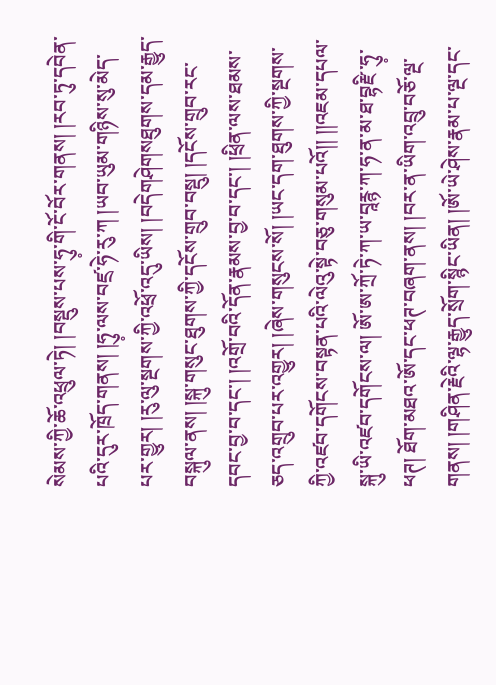སེམས་ཀྱི་ཆོ་འཕྲུལ་ཏེ། །བསྡུས་པས་ཧུ༷་གི་ངོ་བོར་གནས། །རབ་ཏུ་དབེན་པའི་དུར་ཁྲོད་གནས། །ཧུ༷་ལས་བཛྲ་ཧེ་རུ་ཀ །ཡབ་ཡུམ་གཉིས་སུ་མེད་པར་གྱུར། །རུ་ལུ་སྔགས་ཀྱི་འཕྲོ་འདུ་ཡིས། །བདེགཤེགསཐུགས་དམ་རྒྱུད་བསྐུལ་ནས། །སྐུ་གསུང་ཐུགས་ཀྱི་དངོས་གྲུབ་བསྡུ། །དངོས་གྲུབ་རང་དབང་བྱ་བ་དང་། །འགྲོ་བའི་དོན་རྣམས་བྱ་བ་དང་། །ཕྲིན་ལས་ཐམས་ཅད་འགྲུབ་པར་འགྱུར། །ཞེས་གསུངས་སོ། །ཡང་དག་ཐུགས་ཀྱི་སྔགས་ཀྱི་འཛབ་དགོངས་བསྟན་པའི་ལེའུ་སྟེ་བཅུ་གསུམ་པའོ།། །།འཇམ་དཔལ་སྐུ་ཡི་འཛབ་དགོངས་ལ། ཨོ་ཨ་ཀྲོ་ཏེ་ཀ་ཡ་བཱརྙ་ཀ་ཧ་ན་མ་ཐ་བྷརྫི་ཧུ༷་ཕཊ། ཐོག་མཐའ་ཨོ་དང་ཕཊ་བཞག་ནས། །བར་ན་ཡིག་འབྲུ་བཅོ་ལྔ་གནས། །གཤིན་རྗེའི་ལྷ་རྒྱུད་སྲོག་སྙིང་ཡིན། །ཨོ་ཡེ་ཤེས་རྣམ་པ་ལྔ་དང་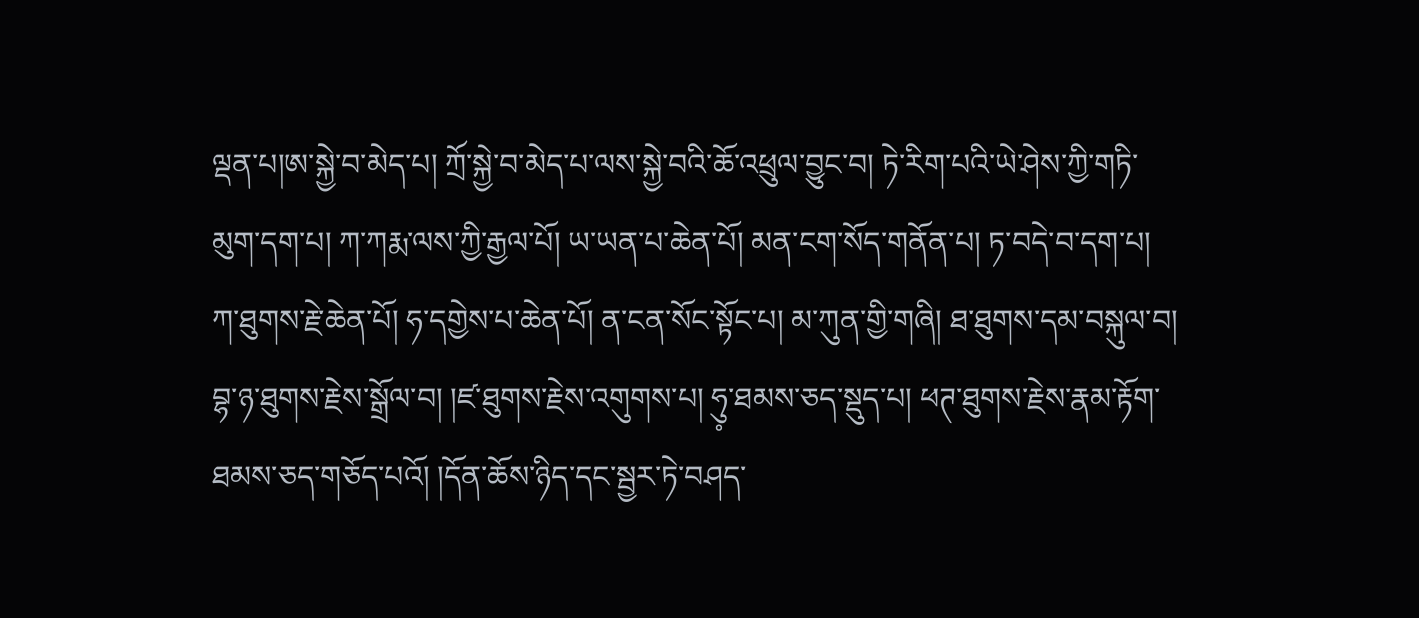ལྡན་པ།ཨ་སྐྱེ་བ་མེད་པ། ཀྲོ་སྐྱེ་བ་མེད་པ་ལས་སྐྱེ་བའི་ཆོ་འཕྲུལ་བྱུང་བ། ཏེ་རིག་པའི་ཡེ་ཤེས་ཀྱི་གཏི་མུག་དག་པ། ཀ་ཀརྨ་ལས་ཀྱི་རྒྱལ་པོ། ཡ་ཡན་པ་ཆེན་པོ། མན་ངག་སོད་གནོན་པ། ཏ་བདེ་བ་དག་པ། ཀ་ཐུགས་རྗེ་ཆེན་པོ། ཧ་དགྱེས་པ་ཆེན་པོ། ན་ངན་སོང་སྟོང་པ། མ་ཀུན་གྱི་གཞི། ཐ་ཐུགས་དམ་བསྐུལ་བ། བྷ་ཉ་ཐུགས་རྗེས་སྒྲོལ་བ། །ཛ་ཐུགས་རྗེས་འགུགས་པ། ཧུ༷་ཐམས་ཅད་སྡུད་པ། ཕཊ་ཐུགས་རྗེས་རྣམ་རྟོག་ཐམས་ཅད་གཅོད་པའོ། །དོན་ཆོས་ཉིད་དང་སྦྱར་ཏེ་བཤད་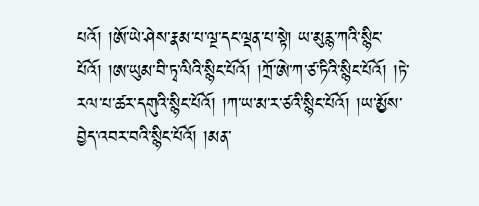པའོ། །ཨོ་ཡེ་ཤེས་རྣམ་པ་ལྔ་དང་ལྡན་པ་སྟེ། ཡ་མུརྙ་ཀའི་སྙིང་པོའོ། །ཨ་ཡུམ་བི་ཏྭ་ལིའི་སྙིང་པོའོ། །ཀྲོ་ཨེ་ཀ་ཙ་ཏིའི་སྙིང་པོའོ། །ཏེ་རལ་པ་ཚར་དགུའི་སྙིང་པོའོ། །ཀ་ཡ་མ་ར་ཙའི་སྙིང་པོའོ། །ཡ་མྱོས་བྱེད་འབར་བའི་སྙིང་པོའོ། །མན་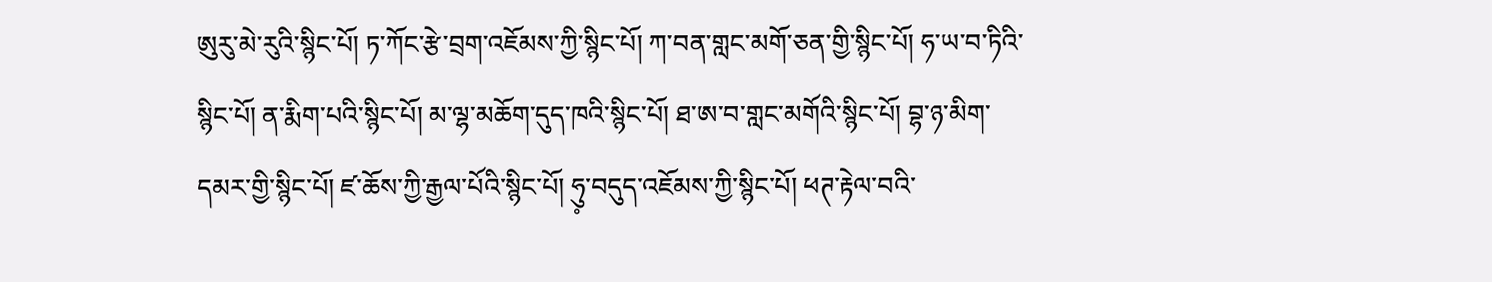ཨུརུ་མེ་རུའི་སྙིང་པོ། ཏ་ཀོང་རྩེ་བྲག་འཇོམས་ཀྱི་སྙིང་པོ། ཀ་བན་གླང་མགོ་ཅན་གྱི་སྙིང་པོ། ཧ་ཡ་བ་ཏིའི་སྙིང་པོ། ན་རྨིག་པའི་སྙིང་པོ། མ་ལྷ་མཆོག་དུད་ཁའི་སྙིང་པོ། ཐ་ཨ་བ་གླང་མགོའི་སྙིང་པོ། བྷ་ཉ་མིག་དམར་གྱི་སྙིང་པོ། ཛ་ཆོས་ཀྱི་རྒྱལ་པོའི་སྙིང་པོ། ཧུ༷་བདུད་འཇོམས་ཀྱི་སྙིང་པོ། ཕཊ་རྟེལ་བའི་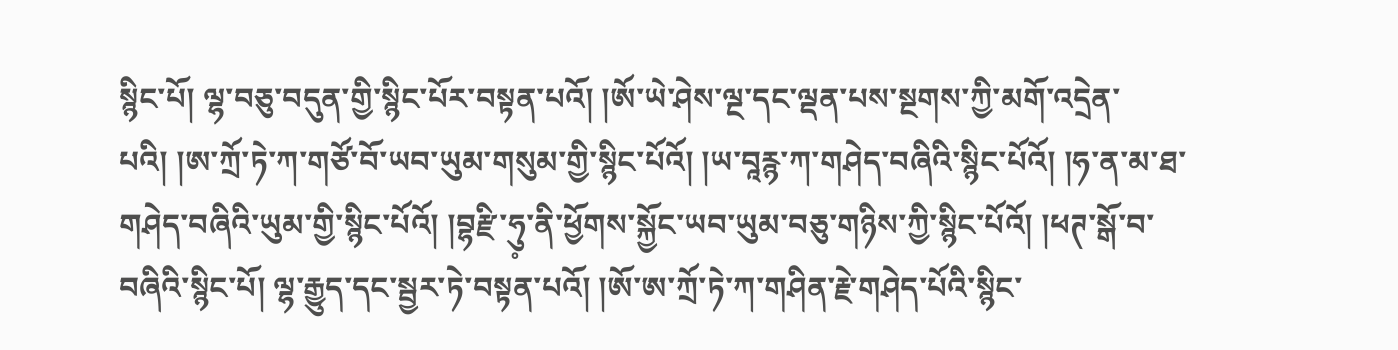སྙིང་པོ། ལྷ་བཅུ་བདུན་གྱི་སྙིང་པོར་བསྟན་པའོ། །ཨོ་ཡེ་ཤེས་ལྔ་དང་ལྡན་པས་སྔགས་ཀྱི་མགོ་འདྲེན་པའི། །ཨ་ཀྲོ་ཏེ་ཀ་གཙོ་བོ་ཡབ་ཡུམ་གསུམ་གྱི་སྙིང་པོའོ། །ཡ་བཱརྙ་ཀ་གཤེད་བཞིའི་སྙིང་པོའོ། །ཧ་ན་མ་ཐ་གཤེད་བཞིའི་ཡུམ་གྱི་སྙིང་པོའོ། །བྷརྫི་ཧུ༷་ནི་ཕྱོགས་སྐྱོང་ཡབ་ཡུམ་བཅུ་གཉིས་ཀྱི་སྙིང་པོའོ། །ཕཊ་སྒོ་བ་བཞིའི་སྙིང་པོ། ལྷ་རྒྱུད་དང་སྦྱར་ཏེ་བསྟན་པའོ། །ཨོ་ཨ་ཀྲོ་ཏེ་ཀ་གཤིན་རྗེ་གཤེད་པོའི་སྙིང་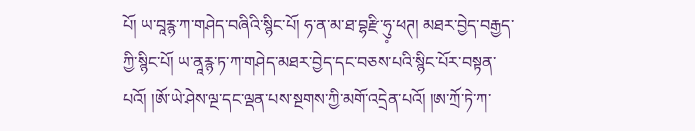པོ། ཡ་བཱརྙ་ཀ་གཤེད་བཞིའི་སྙིང་པོ། ཧ་ན་མ་ཐ་བྷརྫི་ཧུ༷་ཕཊ། མཐར་བྱེད་བརྒྱད་ཀྱི་སྙིང་པོ། ཡ་ནཱརྙ་ཏ་ཀ་གཤེད་མཐར་བྱེད་དང་བཅས་པའི་སྙིང་པོར་བསྟན་པའོ། །ཨོ་ཡེ་ཤེས་ལྔ་དང་ལྡན་པས་སྔགས་ཀྱི་མགོ་འདྲེན་པའོ། །ཨ་ཀྲོ་ཏེ་ཀ་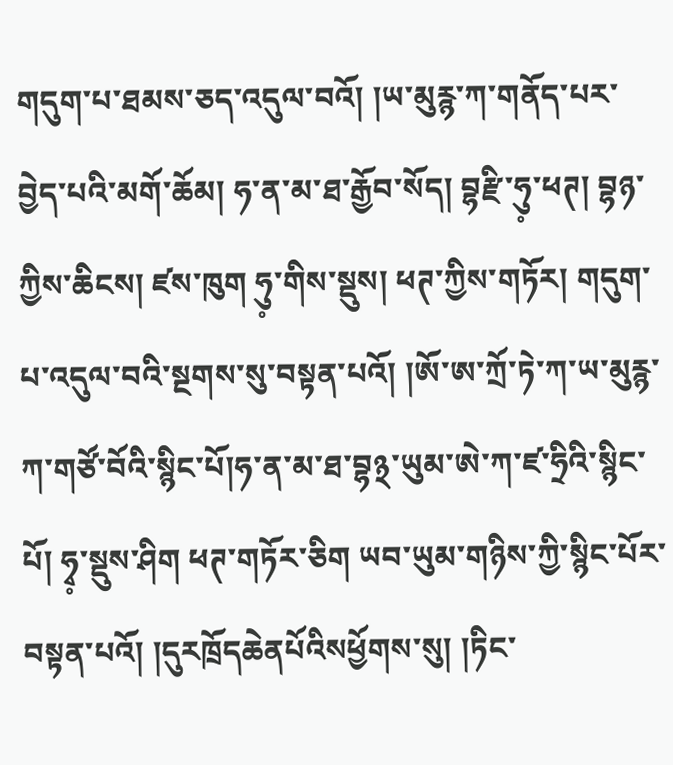གདུག་པ་ཐམས་ཅད་འདུལ་བའོ། །ཡ་མུརྙ་ཀ་གནོད་པར་བྱེད་པའི་མགོ་ཆོམ། ཧ་ན་མ་ཐ་རྒྱོབ་སོད། བྷརྫི་ཧུ༷་ཕཊ། བྷཉ་ཀྱིས་ཆིངས། ཛས་ཁུག ཧུ༷་གིས་སྡུས། ཕཊ་ཀྱིས་གཏོར། གདུག་པ་འདུལ་བའི་སྔགས་སུ་བསྟན་པའོ། །ཨོ་ཨ་ཀྲོ་ཏེ་ཀ་ཡ་མུརྙ་ཀ་གཙོ་བོའི་སྙིང་པོ།ཧ་ན་མ་ཐ་བྷ྅་ཡུམ་ཨེ་ཀ་ཛ་ཧྲིའི་སྙིང་པོ། ཧྭ༷་སྡུས་ཤིག ཕཊ་གཏོར་ཅིག ཡབ་ཡུམ་གཉིས་ཀྱི་སྙིང་པོར་བསྟན་པའོ། །དུརཁྲོདཆེནཔོའིསཕྱོགས་སུ། །ཏིང་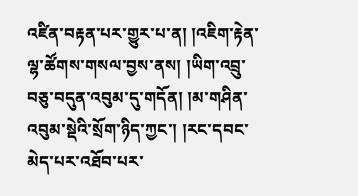འཛིན་བརྟན་པར་གྱུར་པ་ན། །འཇིག་རྟེན་ལྷ་ཚོགས་གསལ་བྱས་ནས། །ཡིག་འབྲུ་བཅུ་བདུན་འབུམ་དུ་གདོན། །མ་གཤིན་འབུམ་སྡེའི་སྲོག་ཉིད་ཀྱང་། །རང་དབང་མེད་པར་འཐོབ་པར་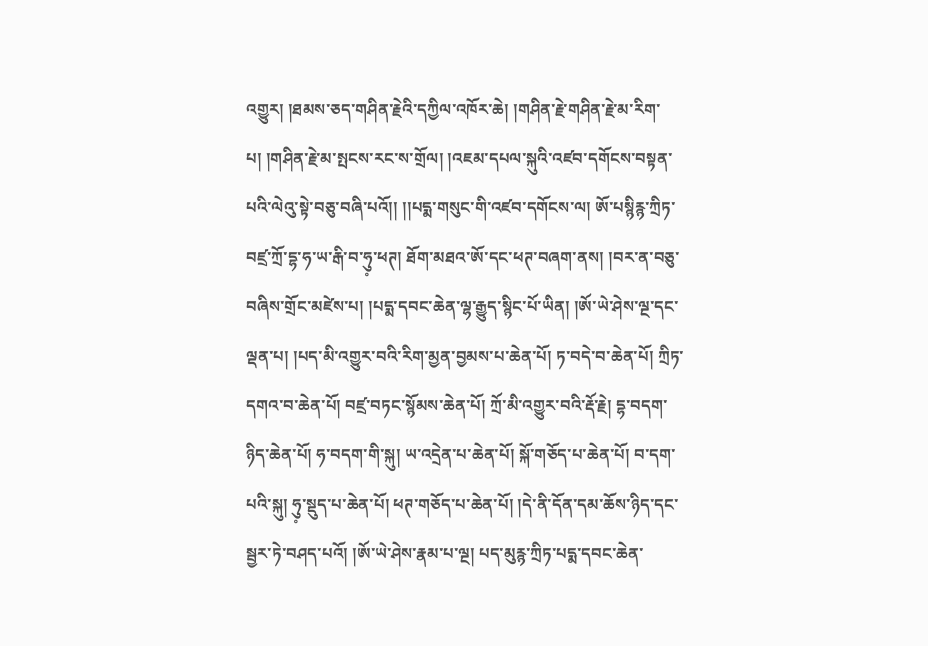འགྱུར། །ཐམས་ཅད་གཤིན་རྗེའི་དཀྱིལ་འཁོར་ཆེ། །གཤིན་རྗེ་གཤིན་རྗེ་མ་རིག་པ། །གཤིན་རྗེ་མ་སྤངས་རང་ས་གྲོལ། །འཇམ་དཔལ་སྐུའི་འཛབ་དགོངས་བསྟན་པའི་ལེའུ་སྟེ་བཅུ་བཞི་པའོ།། །།པདྨ་གསུང་གི་འཛབ་དགོངས་ལ། ཨོ་པསྙིརྙ་ཀྲིཏ་བཛྲ་ཀྲོ་དྷ་ཧ་ཡ་རྒི་བ་ཧུ༷་ཕཊ། ཐོག་མཐའ་ཨོ་དང་ཕཊ་བཞག་ནས། །བར་ན་བཅུ་བཞིས་གྲོང་མཛེས་པ། །པདྨ་དབང་ཆེན་ལྷ་རྒྱུད་སྙིང་པོ་ཡིན། །ཨོ་ཡེ་ཤེས་ལྔ་དང་ལྡན་པ། །པད་མི་འགྱུར་བའི་རིག་མྱན་བྱམས་པ་ཆེན་པོ། ཏ་བདེ་བ་ཆེན་པོ། ཀྲིཏ་དགའ་བ་ཆེན་པོ། བཛྲ་བཏང་སྙོམས་ཆེན་པོ། ཀྲོ་མི་འགྱུར་བའི་རྡོ་རྗེ། དྷ་བདག་ཉིད་ཆེན་པོ། ཧ་བདག་གི་སྐུ། ཡ་འདྲེན་པ་ཆེན་པོ། སྐོ་གཅོད་པ་ཆེན་པོ། བ་དག་པའི་སྐུ། ཧུ༷་སྡུད་པ་ཆེན་པོ། ཕཊ་གཅོད་པ་ཆེན་པོ། །དེ་ནི་དོན་དམ་ཆོས་ཉིད་དང་སྦྱར་ཏེ་བཤད་པའོ། །ཨོ་ཡེ་ཤེས་རྣམ་པ་ལྔ། པད་མུརྙ་ཀྲིཏ་པདྨ་དབང་ཆེན་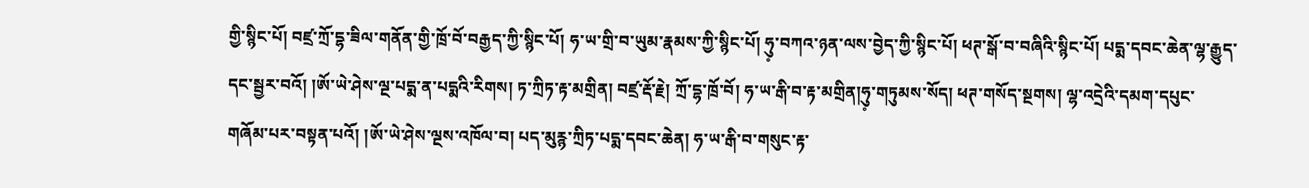གྱི་སྙིང་པོ། བཛྲ་ཀྲོ་དྷ་ཟིལ་གནོན་གྱི་ཁྲོ་བོ་བརྒྱད་ཀྱི་སྙིང་པོ། ཧ་ཡ་གྲི་བ་ཡུམ་རྣམས་ཀྱི་སྙིང་པོ། ཧུ༷་བཀའ་ཉན་ལས་བྱེད་ཀྱི་སྙིང་པོ། ཕཊ་སྒོ་བ་བཞིའི་སྙིང་པོ། པདྨ་དབང་ཆེན་ལྷ་རྒྱུད་དང་སྦྱར་བའོ། །ཨོ་ཡེ་ཤེས་ལྔ་པདྨ་ན་པདྨའི་རིགས། ཏ་ཀྲིཏ་རྟ་མགྲིན། བཛྲ་རྡོ་རྗེ། ཀྲོ་དྷ་ཁྲོ་བོ། ཧ་ཡ་རྒི་བ་རྟ་མགྲིན།ཧུ༷་གཏུམས་སོད། ཕཊ་གསོད་སྔགས། ལྷ་འདྲེའི་དམག་དཔུང་གཞོམ་པར་བསྟན་པའོ། །ཨོ་ཡེ་ཤེས་ལྔས་འཁོལ་བ། པད་མུརྙ་ཀྲིཏ་པདྨ་དབང་ཆེན། ཧ་ཡ་རྒི་བ་གསུང་རྟ་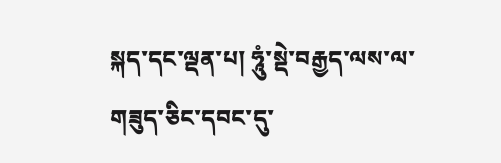སྐད་དང་ལྡན་པ། ཧཱུཾ་སྡེ་བརྒྱད་ལས་ལ་གཟུད་ཅིང་དབང་དུ་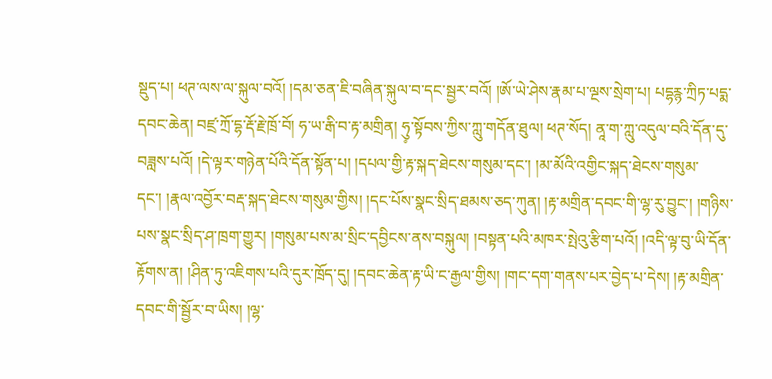སྡུད་པ། ཕཊ་ལས་ལ་སྐུལ་བའོ། །དམ་ཅན་ཇི་བཞིན་སྐུལ་བ་དང་སྦྱར་བའོ། །ཨོ་ཡེ་ཤེས་རྣམ་པ་ལྔས་སྲེག་པ། པདྷརྙ་ཀྲིཏ་པདྨ་དབང་ཆེན། བཛྲ་ཀྲོ་དྷ་རྡོ་རྗེ་ཁྲོ་བོ། ཧ་ཡ་རྒི་བ་རྟ་མགྲིན། ཧུ༷་སྟོབས་ཀྱིས་ཀླུ་གདོན་ཐུལ། ཕཊ་སོད། ནཱ་ག་ཀླུ་འདུལ་བའི་དོན་དུ་བཟླས་པའོ། །དེ་ལྟར་གཉེན་པོའི་དོན་སྟོན་པ། །དཔལ་གྱི་རྟ་སྐད་ཐེངས་གསུམ་དང་། །མ་མོའི་འགྱིང་སྐད་ཐེངས་གསུམ་དང་། །རྣལ་འབྱོར་བརྡ་སྐད་ཐེངས་གསུམ་གྱིས། །དང་པོས་སྣང་སྲིད་ཐམས་ཅད་ཀུན། །རྟ་མགྲིན་དབང་གི་ལྷ་རུ་བྱུང་། །གཉིས་པས་སྣང་སྲིད་ཤ་ཁྲག་གྱུར། །གསུམ་པས་མ་སྲིང་དབྱིངས་ནས་བསྐུལ། །བསྟན་པའི་མཁར་སྤེའུ་རྩིག་པའོ། །འདི་ལྟ་བུ་ཡི་དོན་རྟོགས་ན། །ཤིན་ཏུ་འཇིགས་པའི་དུར་ཁྲོད་དུ། །དབང་ཆེན་རྟ་ཡི་ང་རྒྱལ་གྱིས། །གང་དག་གནས་པར་བྱེད་པ་དེས། །རྟ་མགྲིན་དབང་གི་སྦྱོར་བ་ཡིས། །ལྷ་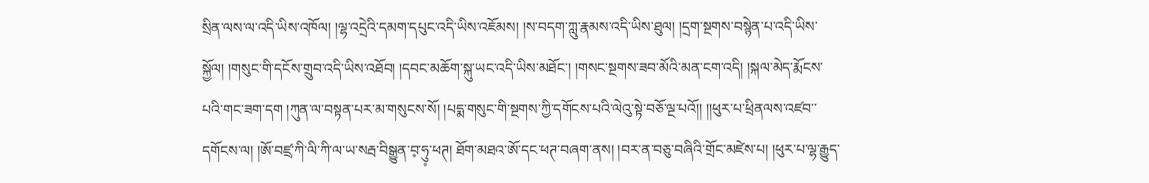སྲིན་ལས་ལ་འདི་ཡིས་འཁོལ། །ལྷ་འདྲེའི་དམག་དཔུང་འདི་ཡིས་འཇོམས། །ས་བདག་ཀླུ་རྣམས་འདི་ཡིས་ཐུལ། །དྲག་སྔགས་བསྙེན་པ་འདི་ཡིས་སྐྱོལ། །གསུང་གི་དངོས་གྲུབ་འདི་ཡིས་འཐོབ། །དབང་མཆོག་སྐུ་ཡང་འདི་ཡིས་མཐོང་། །གསང་སྔགས་ཟབ་མོའི་མན་ངག་འདི། །སྐལ་མེད་རྨོངས་པའི་གང་ཟག་དག །ཀུན་ལ་བསྟན་པར་མ་གསུངས་སོ། །པདྨ་གསུང་གི་སྔགས་ཀྱི་དགོངས་པའི་ལེའུ་སྟེ་བཅོ་ལྔ་པའོ།། །།ཕུར་པ་ཕྲིནལས་འཛབ་་དགོངས་ལ། །ཨོ་བཛྲ་ཀི་ལི་ཀི་ལ་ཡ་སརྦ་བིསྒྱུན་བ༷་ཧུ༷་ཕཊ། ཐོག་མཐའ་ཨོ་དང་ཕཊ་བཞག་ནས། །བར་ན་བཅུ་བཞིའི་གྲོང་མཛེས་པ། །ཕུར་པ་ལྷ་རྒྱུད་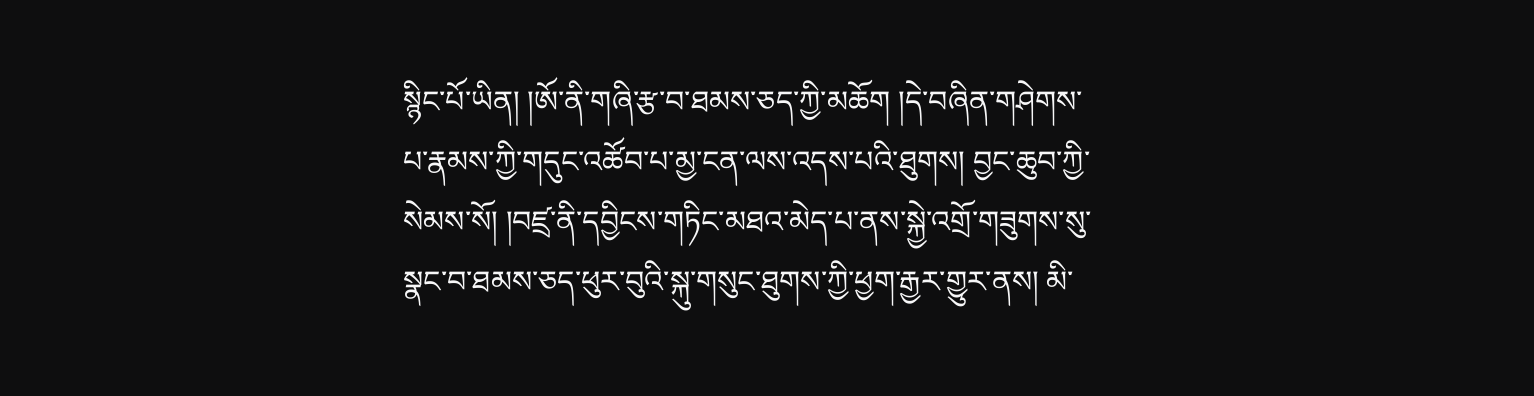སྙིང་པོ་ཡིན། །ཨོ་ནི་གཞི་རྩ་བ་ཐམས་ཅད་ཀྱི་མཆོག །དེ་བཞིན་གཤེགས་པ་རྣམས་ཀྱི་གདུང་འཚོབ་པ་མྱ་ངན་ལས་འདས་པའི་ཐུགས། བྱང་ཆུབ་ཀྱི་སེམས་སོ། །བཛྲ་ནི་དབྱིངས་གཏིང་མཐའ་མེད་པ་ནས་སྐྱེ་འགྲོ་གཟུགས་སུ་སྣང་བ་ཐམས་ཅད་ཕུར་བུའི་སྐུ་གསུང་ཐུགས་ཀྱི་ཕྱག་རྒྱར་གྱུར་ནས། མི་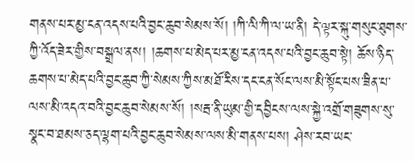གནས་པར་མྱ་ངན་འདས་པའི་བྱང་ཆུབ་སེམས་སོ། །ཀི་ལི་ཀི་ལ་ཡ་ནི། དེ་ལྟར་སྐུ་གསུང་ཐུགས་ཀྱི་འོད་ཟེར་གྱིས་བསྒྲལ་ནས། །ཆགས་པ་མེད་པར་མྱ་ངན་འདས་པའི་བྱང་ཆུབ་སྟེ། ཆོས་ཉིད་ཆགས་པ་མེད་པའི་བྱང་ཆུབ་ཀྱི་སེམས་ཀྱིས་མཐོ་རིས་དང་ངན་སོང་ལས་མི་སྟོང་པས་ཟིན་པ་ལས་མི་འདའ་བའི་བྱང་ཆུབ་སེམས་སོ། །སརྦ་ནི་ཡུམ་གྱི་དབྱིངས་ལས་སྐྱེ་འགྲོ་གཟུགས་སུ་སྣང་བ་ཐམས་ཅད་ལྷག་པའི་བྱང་ཆུབ་སེམས་ལས་མི་གནས་པས། ཤེས་རབ་ཡང་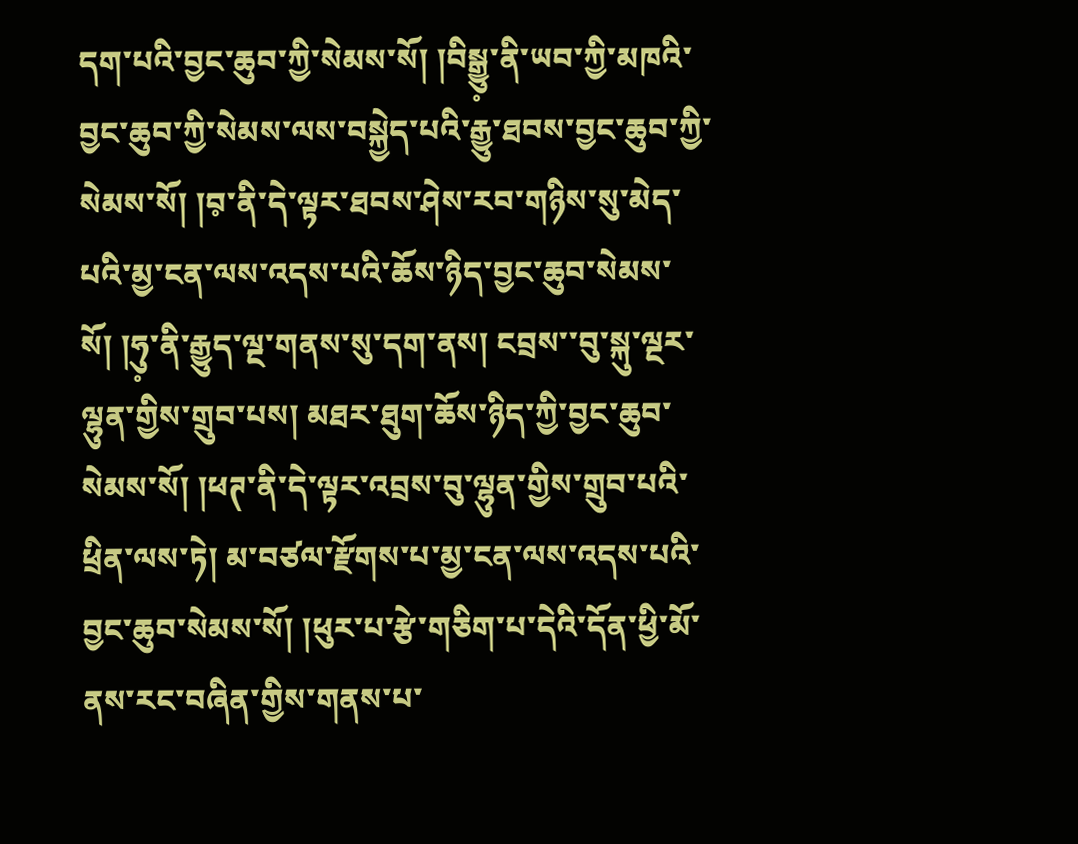དག་པའི་བྱང་ཆུབ་ཀྱི་སེམས་སོ། །བིསྒྱུ༷་ནི་ཡབ་ཀྱི་མཁའི་བྱང་ཆུབ་ཀྱི་སེམས་ལས་བསྐྱེད་པའི་རྒྱུ་ཐབས་བྱང་ཆུབ་ཀྱི་སེམས་སོ། །བ༷་ནི་དེ་ལྟར་ཐབས་ཤེས་རབ་གཉིས་སུ་མེད་པའི་མྱ་ངན་ལས་འདས་པའི་ཆོས་ཉིད་བྱང་ཆུབ་སེམས་སོ། །ཧུ༷་ནི་རྒྱུད་ལྔ་གནས་སུ་དག་ནས། ངབྲས་་བུ་སྐུ་ལྔར་ལྷུན་གྱིས་གྲུབ་པས། མཐར་ཐུག་ཆོས་ཉིད་ཀྱི་བྱང་ཆུབ་སེམས་སོ། །ཕཊ་ནི་དེ་ལྟར་འབྲས་བུ་ལྷུན་གྱིས་གྲུབ་པའི་ཕྲིན་ལས་ཏེ། མ་བཙལ་རྫོགས་པ་མྱ་ངན་ལས་འདས་པའི་བྱང་ཆུབ་སེམས་སོ། །ཕུར་པ་རྩེ་གཅིག་པ་དེའི་དོན་ཕྱི་མོ་ནས་རང་བཞིན་གྱིས་གནས་པ་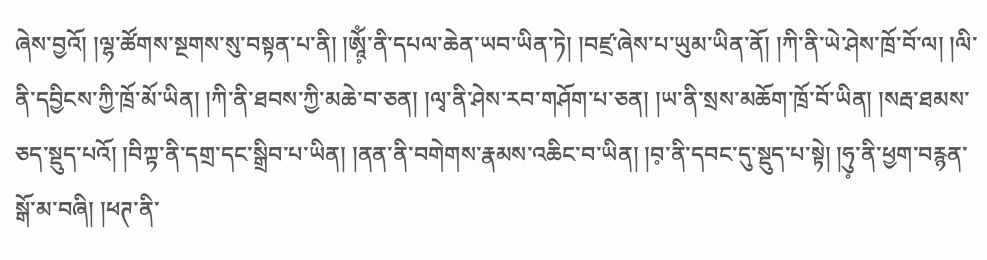ཞེས་བྱའོ། །ལྷ་ཚོགས་སྔགས་སུ་བསྟན་པ་ནི། །ཨཱོཾ༷་ནི་དཔལ་ཆེན་ཡབ་ཡིན་ཏེ། །བཛྲ་ཞེས་པ་ཡུམ་ཡིན་ནོ། །ཀི་ནི་ཡེ་ཤེས་ཁྲོ་བོ་ལ། །ལི་ནི་དབྱིངས་ཀྱི་ཁྲོ་མོ་ཡིན། །ཀི་ནི་ཐབས་ཀྱི་མཆེ་བ་ཅན། །ལྭ་ནི་ཤེས་རབ་གཤོག་པ་ཅན། །ཡ་ནི་སྲས་མཆོག་ཁྲོ་བོ་ཡིན། །སརྦ་ཐམས་ཅད་སྡུད་པའོ། །བིཀྟ་ནི་དགྲ་དང་སྒྲིབ་པ་ཡིན། །ནན་ནི་བགེགས་རྣམས་འཆིང་བ་ཡིན། །བ༷་ནི་དབང་དུ་སྡུད་པ་སྟེ། །ཧུ༷་ནི་ཕྱག་བརྙན་སྒོ་མ་བཞི། །ཕཊ་ནི་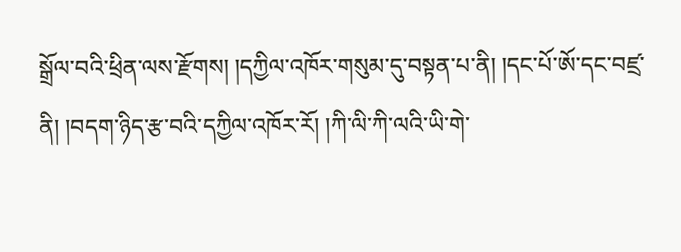སྒྲོལ་བའི་ཕྲིན་ལས་རྫོགས། །དཀྱིལ་འཁོར་གསུམ་དུ་བསྟན་པ་ནི། །དང་པོ་ཨོ་དང་བཛྲ་ནི། །བདག་ཉིད་རྩ་བའི་དཀྱིལ་འཁོར་རོ། །ཀི་ལི་ཀི་ལའི་ཡི་གེ་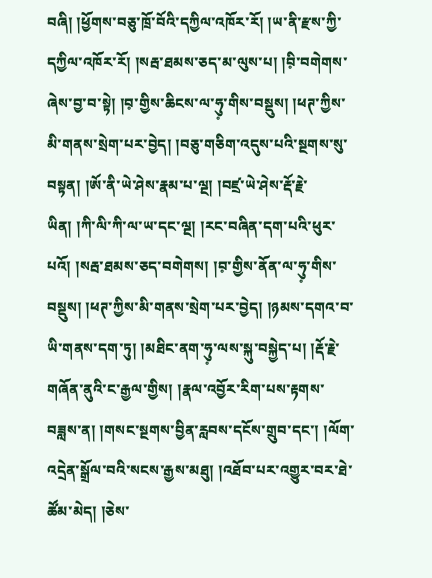བཞི། །ཕྱོགས་བཅུ་ཁྲོ་བོའི་དཀྱིལ་འཁོར་རོ། །ཡ་ནི་རྫས་ཀྱི་དཀྱིལ་འཁོར་རོ། །སརྦ་ཐམས་ཅད་མ་ལུས་པ། །བི༷་བགེགས་ཞེས་བྱ་བ་སྟེ། །བ༷་གྱིས་ཆིངས་ལ་ཧུ༷་གིས་བསྡུས། །ཕཊ་ཀྱིས་མི་གནས་སྲེག་པར་བྱེད། །བཅུ་གཅིག་འདུས་པའི་སྔགས་སུ་བསྟན། །ཨོ་ནི་ཡེ་ཤེས་རྣམ་པ་ལྔ། །བཛྲ་ཡེ་ཤེས་རྡོ་རྗེ་ཡིན། །ཀི་ལི་ཀི་ལ་ཡ་དང་ལྔ། །རང་བཞིན་དག་པའི་ཕུར་པའོ། །སརྦ་ཐམས་ཅད་བགེགས། །བ༷་གྱིས་ནོན་ལ་ཧུ༷་གིས་བསྡུས། །ཕཊ་ཀྱིས་མི་གནས་སྲེག་པར་བྱེད། །ཉམས་དགའ་བ་ཡི་གནས་དག་ཏུ། །མཐིང་ནག་ཧུ༷་ལས་སྐུ་བསྐྱེད་པ། །རྡོ་རྗེ་གཞོན་ནུའི་ང་རྒྱལ་གྱིས། །རྣལ་འབྱོར་རིག་པས་རྟགས་བཟླས་ན། །གསང་སྔགས་བྱིན་རླབས་དངོས་གྲུབ་དང་། །ལོག་འདྲེན་སྒྲོལ་བའི་སངས་རྒྱས་མཐུ། །འཐོབ་པར་འགྱུར་བར་ཐེ་ཚོམ་མེད། །ཅེས་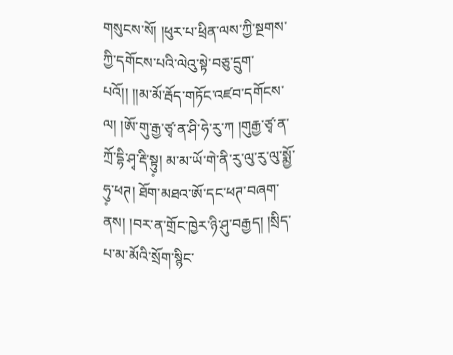གསུངས་སོ། །ཕུར་པ་ཕྲིན་ལས་ཀྱི་སྔགས་ཀྱི་དགོངས་པའི་ལེའུ་སྟེ་བཅུ་དྲུག་པའོ།། །།མ་མོ་རྦོད་གཏོང་འཛབ་དགོངས་ལ། །ཨོ་གུ་རྒྱ་ཙྭ་ན་ཤི་ཧེ་རུ་ཀ །གུརྒྱ་ཙྭ་ན་ཀྲོ་དྷི་ཤྭ་རྡི་སྟུ༷། མ་མ་ཡོ་གེ་ནི་རུ་ལུ་རུ་ལུ་སྨྱོ་ཧུ༷་ཕཊ། ཐོག་མཐའ་ཨོ་དང་ཕཊ་བཞག་ནས། །བར་ན་གྲོང་ཁྱེར་ཉི་ཤུ་བརྒྱད། །སྲིད་པ་མ་མོའི་སྲོག་སྙིང་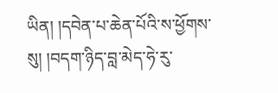ཡིན། །དབེན་པ་ཆེན་པོའི་ས་ཕྱོགས་སུ། །བདག་ཉིད་བླ་མེད་ཧེ་རུ་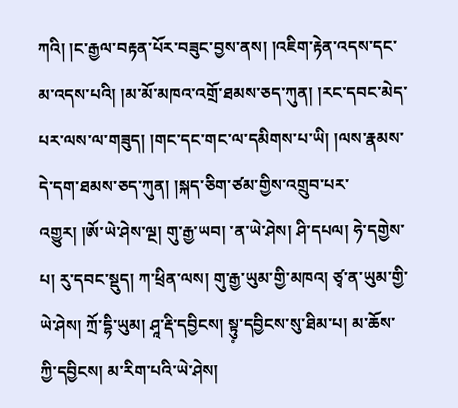ཀའི། །ང་རྒྱལ་བརྟན་པོར་བཟུང་བྱས་ནས། །འཇིག་རྟེན་འདས་དང་མ་འདས་པའི། །མ་མོ་མཁའ་འགྲོ་ཐམས་ཅད་ཀུན། །རང་དབང་མེད་པར་ལས་ལ་གཟུད། །གང་དང་གང་ལ་དམིགས་པ་ཡི། །ལས་རྣམས་དེ་དག་ཐམས་ཅད་ཀུན། །སྐད་ཅིག་ཙམ་གྱིས་འགྲུབ་པར་འགྱུར། །ཨོ་ཡེ་ཤེས་ལྔ། གུ་རྒྱ་ཡབ། ་ན་ཡེ་ཤེས། ཤི་དཔལ། ཧེ་དགྱེས་པ། རུ་དབང་སྡུད། ཀ་ཕྲིན་ལས། གུ་རྒྱ་ཡུམ་གྱི་མཁའ། ཙྭ་ན་ཡུམ་གྱི་ཡེ་ཤེས། ཀྲོ་དྷི་ཡུམ། ཤཱ་རྡི་དབྱིངས། སྟུ༷་དབྱིངས་སུ་ཐིམ་པ། མ་ཆོས་ཀྱི་དབྱིངས། མ་རིག་པའི་ཡེ་ཤེས།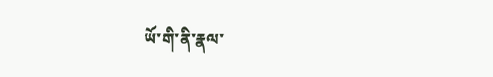ཡོ་གི་ནི་རྣལ་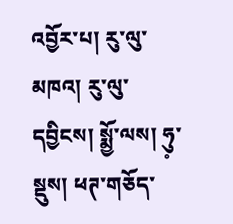འབྱོར་པ། རུ་ལུ་མཁའ། རུ་ལུ་དབྱིངས། སྨྱོ་ལས། ཧུ༷་སྡུས། ཕཊ་གཅོད་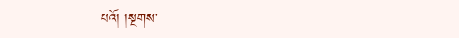པའོ། །སྔགས་